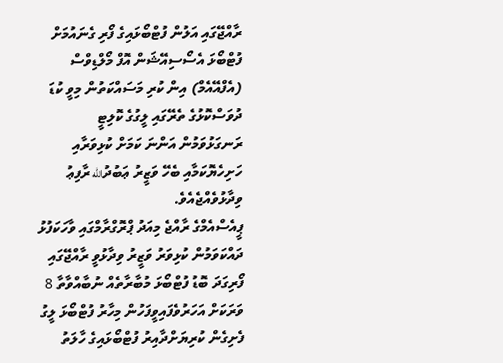ރާއްޖޭގައި އަލުން ފުޓްބޯޅައިގެ ފޯރި ގެނައުމަށް ފުޓްބޯޅަ އެސޯސިއޭޝަން އޮފް މޯލްޑިވްސް (އެފްއޭއެމް) އިން ކުރި މަސައްކަތުން މިވީ ކުޑަ ދުވަސްކޮޅުގެ ތެރޭގައި ލީގުގެ ކޮލިޓީ ރަނގަޅުވަމުން އަންނަ ކަމަށް ކުޅިވަރާއި ހަށިހެޔޮކަމާއި ބެހޭ ވަޒީރު ޢަބުދުالله ރާފިޢު ވިދާޅުވެއްޖެއެވެ.
ޕީއެސްއެމްގެ ރާއްޖެ މިއަދު ޕްރޮގްރާމްގައި ވާހަކަފުޅު ދައްކަވަމުން ކުޅިވަރު ވަޒީރު ވިދާޅުވީ ރާއްޖޭގައި ފޯރިގަދަ ބޮޑު ފުޓްބޯޅަ މުބާރާތެއް ނުބާއްވާތާ 8 ވަރަކަށް އަހަރުވެފައިވީފަހުން މިހާރު ފުޓްބޯޅަ ލީގު ފެށިގެން ކުރިޔަށްދާއިރު ފުޓްބޯޅައިގެ ހާލަތު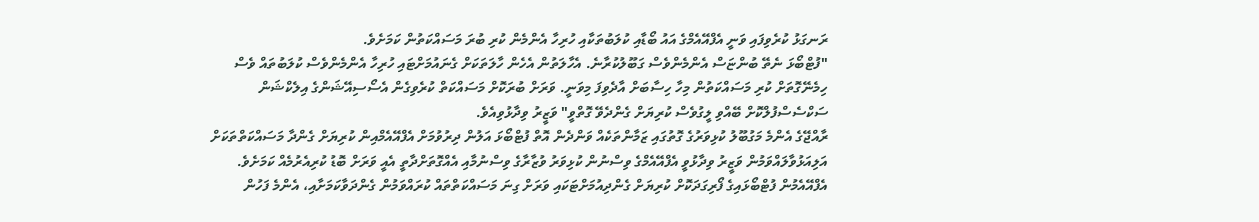ރަނގަޅު ކުރެވިފައި ވަނީ އެފްއޭއެމްގެ އައު ބޯޑާއި ކުލަބުތަކާއި ހުރިހާ އެންމެން ކުރި ބުރަ މަސައްކަތުން ކަމަށެވެ.
"ފުޓްބޯޅަ ނެތޭ ބުންޏަސް އެންމެންވެސް ގަބޫލުކުރާނެ. އެހާލަތުން އެހެން ހާލަތަކަށް ގެނައުމަށްޓައި ހުރިހާ އެންމެންވެސް ކުލަބުތައް ވެސް ހިމެނޭގޮތަށް ކުރި މަސައްކަތުން މިހާ ހިސާބަށް އާދެވިފަ މިވަނީ. ވަރަށް ބުރަކޮށް މަސައްކަތް ކުރެވިގެން އެސޯސިއޭޝަންގެ އިލެކްޝަން ސަކްސެސްފުލްކޮށް ބޭއްވި ލީގުވެސް ކުރިޔަށް ގެންދެވޭ ގޮތްވީ" ވަޒީރު ވިދާޅުވިއެވެ.
ރާއްޖޭގެ އެންމެ މަގުބޫލު ކުޅިވަރުގެ ގޮތުގައި ޒަމާންތަކެއް ވަންދެން އޮތް ފުޓްބޯޅަ އަލުން ދިރުވުމަށް އެފްއޭއެމްއިން ކުރިޔަށް ގެންދާ މަސައްކަތްތަކަށް އަލިއަޅުވާލައްވަމުން ވަޒީރު ވިދާޅުވީ އެފްއޭއެމްގެ ވިސްނުން ކުޅިވަރު ވުޒާރާގެ ވިސްނުމާއި އެއްގޮތަށްދާތީ އެއީ ވަރަށް ބޮޑު ކުރިއެރުމެއް ކަމަށެވެ.
އެފްއޭއެމުން ފުޓްބޯޅައިގެ ފޯރިގަދަކޮށް ކުރިޔަށް ގެންދިއުމަށްޓަކައި ވަރަށް ގިނަ މަސައްކަތްތައް ކުރައްވަމުން ގެންދަވާކަމަށާއި، އެންމެ ފަހުން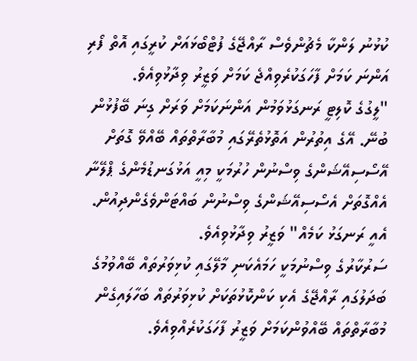ކުޅުނު ލަންކާ މެޗުންވެސް ރާއްޖޭގެ ފުޓްބޯޅައަށް ކުރީގައި އޮތް ފޯރި އަންނަ ކަމަށް ފާހަގަކުރެވިއްޖެ ކަމަށް ވަޒީރު ވިދާޅުވިއެވެ.
"ލީގުގެ ކޮލިޓީ ރަނގަޅުވަމުން އަންނަކަމަށް ވަރަށް ގިނަ ބޭފުޅުން ބުނޭ. އޭގެ އިތުރުން އަތޮޅުތެރޭގައި މުބާރާތްތައް ބޭއްވޭ ގޮތަށް އޭސޯސިއޭޝަންގެ ވިސްނުން ހުރުމަކީ މިއީ އަޅުގަނޑުމެންގެ ޕްލޭނާ އެއްގޮތަށް އެސޯސިއޭޝަންގެ ވިސްނުން ބައްޓަންވެގެންދިއުން. އެއީ ރަނގަޅު ކަމެއް" ވަޒީރު ވިދާޅުވިއެވެ.
ސަރުކާރުގެ ވިސްނުމަކީ ހަމައެކަނި މާލޭގައި ކުޅިވަރުތައް ބޭއްވުމުގެ ބަދަލުގައި ރާއްޖޭގެ އެކި ކަންކޮޅުތަކަށް ކުޅިވަރުތައް ބަހާލައިގެން މުބާރާތްތައް ބޭއްވުންކަމަށް ވަޒީރު ފާހަގަކުރެއްވިއެވެ.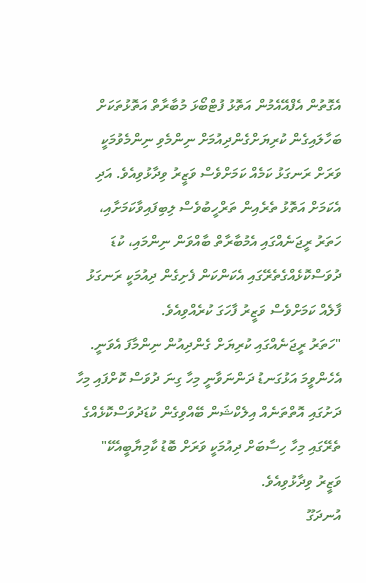އެގޮތުން އެފްއޭއެމުން އަތޮޅު ފުޓްބޯޅަ މުބާރާތް އަތޮޅުތަކަށް ބަހާލައިގެން ކުރިޔަށްގެންދިއުމަށް ނިންމެވި ނިންމެވުމަކީ ވަރަށް ރަނގަޅު ކަމެއް ކަމަށްވެސް ވަޒީރު ވިދާޅުވިއެވެ. އަދި އެކަމަށް އަތޮޅު ތެރެއިން ތަރްހީބުވެސް ލިބިފައިވާކަމަށާއި، ހަތަރު ރީޖަނެއްގައި އެމުބާރާތް ބާއްވަން ނިންމައި، ކުޑަ ދުވަސްކޮޅެއްގެތެރޭގައި އެކަންކަން ފެށިގެން ދިއުމަކީ ރަނގަޅު ފާލެއް ކަމަށްވެސް ވަޒީރު ފާހަގަ ކުރެއްވިއެވެ.
"ހަތަރު ރީޖަނެއްގައި ކުރިޔަށް ގެންދިއުން ނިންމާފަ އެވަނީ. އެހެންވީމަ އަޅުގަނޑު ދަންނަވާނީ މިހާ ގިނަ ދުވަސް ކޮށްފައި މިހާ ދަށުގައި އޮތްތަނެއް އިލެކްޝަން ބޭއްވިގެން ކުޑަދުވަސްކޮޅެއްގެ ތެރޭގައި މިހާ ހިސާބަށް ދިއުމަކީ ވަރަށް ބޮޑު ކާމިޔާބީއެކޭ" ވަޒީރު ވިދާޅުވިއެވެ.
އުނދަގޫ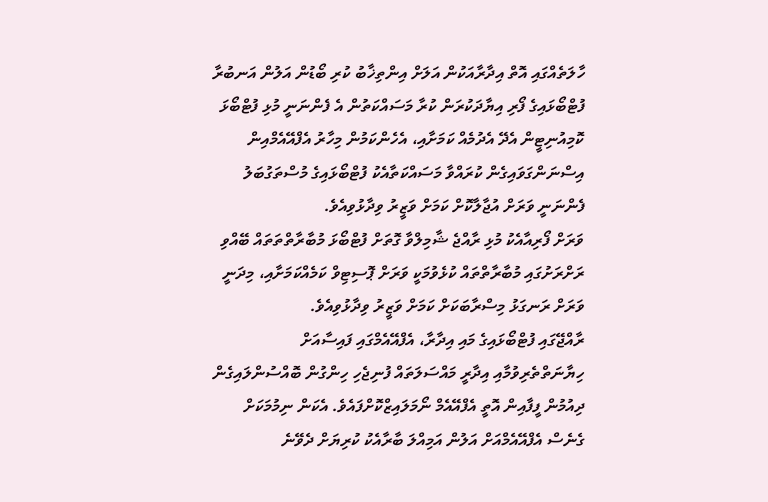ހާލަތެއްގައި އޮތް އިދާރާއަކުން އަލަށް އިންތިޚާބު ކުރި ބޯޑުން އަލުން އަނބުރާ ފުޓްބޯޅައިގެ ފޯރި އިޔާދަކުރަން ކުރާ މަސައްކަތުން އެ ފެންނަނީ މުޅި ފުޓްބޯޅަ ކޮމިއުނިޓީން އެދޭ އެދުމެއް ކަމަށާއި، އެހެންކަމުން މިހާރު އެފްއޭއެމްއިން އިސްނަންގަވައިގެން ކުރައްވާ މަސައްކަތާއެކު ފުޓްބޯޅައިގެ މުސްތަގުބަލު ފެންނަނީ ވަރަށް އުޖާލާކޮށް ކަމަށް ވަޒީރު ވިދާޅުވިއެވެ.
ވަރަށް ފޯރިއާއެކު މުޅި ރާއްޖެ ޝާމިލްވާ ގޮތަށް ފުޓްބޯޅަ މުބާރާތްތަތައް ބޭއްވި ރަށްރަށުގައި މުބާރާތްތައް ކުޅެވުމަކީ ވަރަށް ޕޮސިޓިވް ކަމެއްކަމަށާއި، މިދަނީ ވަރަށް ރަނގަޅު މިސްރާބަކަށް ކަމަށް ވަޒީރު ވިދާޅުވިއެވެ.
ރާއްޖޭގައި ފުޓްބޯޅައިގެ މައި އިދާރާ، އެފްއޭއެމްގައި ފައިސާއަށް ހިޔާނަތްތެރިވުމާއި އިދާރީ މައްސަލަތައް ފުނިޖެހި ހިންގުން ބޮއްސުންލައިގެން ދިއުމުން ފީފާއިން އޮތީ އެފްއޭއެމް ނޯމަލައިޒްކޮށްފައެވެ. އެކަން ނިމުމަކަށް ގެނެސް އެފްއޭއެމްއަށް އަލުން އަމިއްލަ ބާރާއެކު ކުރިޔަށް ދެވޭނެ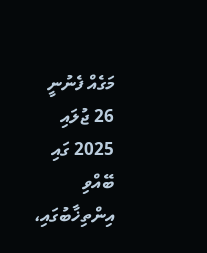މަގެއް ފެނުނީ 26 ޖުލައި 2025 ގައި ބޭއްވި އިންތިޚާބުގައި،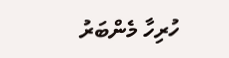ހުރިހާ މެންބަރު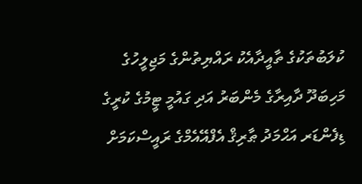ކުލަބުތަކުގެ ތާއީދާއެކު ރައްޔިތުންގެ މަޖިލީހުގެ މަހިބަދޫ ދާއިރާގެ މެންބަރު އަދި ގައުމީ ޓީމުގެ ކުރީގެ ޑިފެންޑަރ އަޙްމަދު ޠާރިޤް އެފްއޭއެމްގެ ރައީސްކަމަށް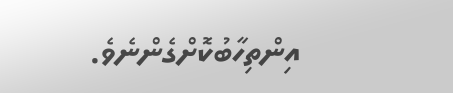އިންތިހާބުކޮށްގެންނެވެ.